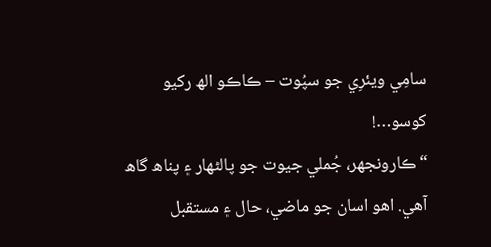سامِي ويئرِي جو سپُوت – ڪاڪو الھ رکيو کوسو…!
“ڪارونجهر، جُملي جيوت جو پالڻھار ۽ پناھ گاھ آهي. اهو اسان جو ماضي، حال ۽ مستقبل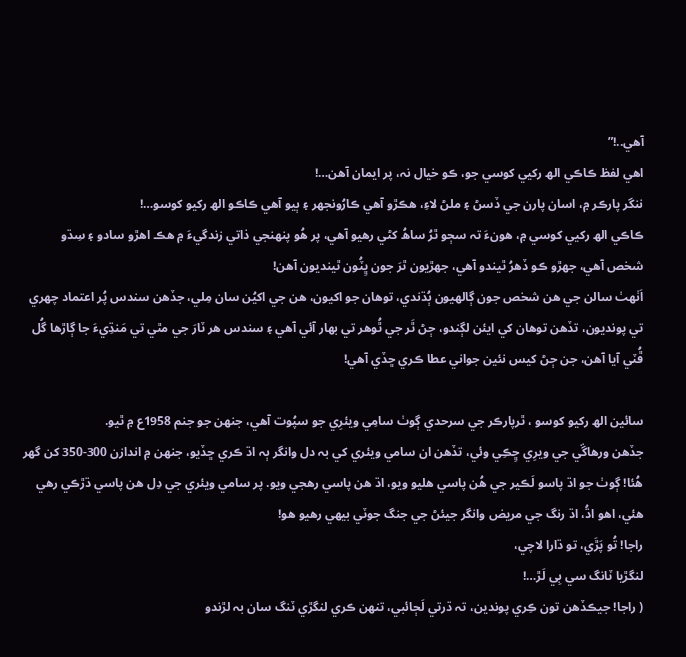آهي..!”
اهي لفظ ڪاڪي الھ رکيي کوسي جو، ڪو خيال نہ، پر ايمان آهن…!
ننگر پارڪر ۾، اسان پارن جي ڏسڻ ۽ ملڻ لاءِ، هڪڙو آهي ڪارُونجهر ۽ ٻيو آهي ڪاڪو الھ رکيو کوسو…!
ڪاڪي الھ رکيي کوسي ۾، هونءَ تہ سڄو ٿرُ ساھُ کڻي رهيو آهي، پر هُو پنھنجي ذاتي زندگيءَ ۾ هڪ اهڙو سادو ۽ سِڌو شخص آهي، جھڙو ڪو ڏهرُ ٿيندو آهي، جھڙيون ٿرَ جون ڀِٽُون ٿينديون آهن!
اَٺھٺ سالن جي هن شخص جون ڳالهيون ٻُڌندي، توھان جو اکيون، هن جي اکيُن سان مِلي، جڏهن سندس پُر اعتماد چھري تي پونديون، تڏهن توهان کي ايئن لڳندو، ڄڻ ٿَر جي ٿُوهر تي بھار آئي آهي ۽ سندس هر ٽارَ جي مٿي تي مَنڌِيءَ جا ڳاڙها گُل ڦُٽي آيا آهن، جن ڄڻ کيس نئين جواني عطا ڪري ڇڏي آهي!

سائين الھ رکيو کوسو ، ٿرپارڪر جي سرحدي ڳوٺ سامِي ويئرِي جو سپُوت آهي، جنھن جو جنم 1958ع ۾ ٿيو.
جڏهن ورهاڱي جي ويرِي ڇِڪِي وئي، تڏهن ان سامي ويئري کي بہ دل وانگر ٻہ اڌ ڪري ڇڏيو، جنھن ۾ اندازن 300-350 کن گهر هُئا! ڳوٺ جو اڌ پاسو لَڪير جي هُن پاسي هليو ويو، اڌ هن پاسي رهجي ويو. پر سامي ويئري جي دِل هن پاسي ڌڙڪي رهي هئي، اهو اڌُ، اڌ رنگ جي مريض وانگر جيئڻ جي جنگ جوٽي بيھي رهيو هو!
راجا! تُو پَڙَي، تو ڌارا لاچي،
لنگڙيا ٽانگ سي بِي لَڙ…!
( راجا! جيڪڏهن تون ڪِري پوندين، تہ ڌرتي لَڄائبي، تنھن ڪري لنگڙي ٽنگ سان بہ لڙندو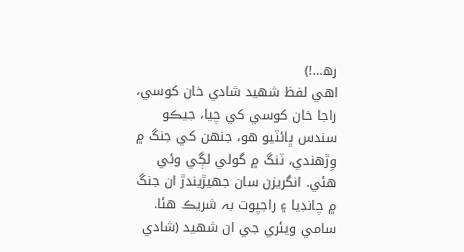رھ…!)
اهي لفظ شھيد شادي خان کوسي، راجا خان کوسي کي چيا، جيڪو سندس ڀائٽيو هو، جنھن کي جنگ ۾ وِڙهندي، ٽنگ ۾ گولي لڳي وئي هئي. انگريزن سان جهيڙيندڙ ان جنگ ۾ چانڊيا ۽ راجپوت بہ شريڪ هئا.
سامي ويئري جي ان شھيد (شادي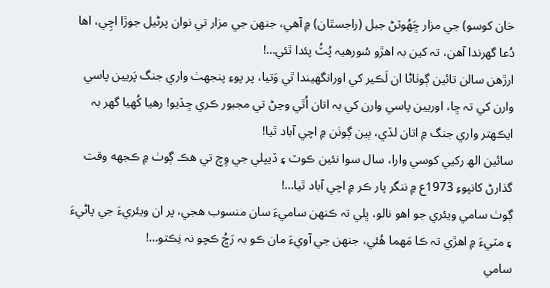خان کوسو) جي مزار ڇَھُوٽڻ جبل (راجسٿان) ۾ آهي، جنھن جي مزار تي نوان پرڻيل جوڙا اچِي، اها دُعا گهرندا آهن، تہ کين بہ اهڙو سُورهيہ پُٽُ پئدا ٿئي…!
ارڙهن سالن تائين ڳوٺاڻا ان لَڪير کي اورانگهيندا ٿي وَتيا، پر پوءِ پنجھٺ واري جنگ پَريين پاسي وارن کي تہ ڇا، اوريين پاسي وارن کي بہ اتان اُٿي وڃڻ تي مجبور ڪري ڇڏيو! رهيا کُھيا گهر بہ ايڪھتر واري جنگ ۾ اتان لڏي، ٻين ڳوٺن ۾ اچي آباد ٿيا!
سائين الھ رکيي کوسي وارا، سال سوا نئين ڪوٽ ۽ ڏيپلي جي وِچ تي هڪ ڳوٺ ۾ ڪجهه وقت گذارڻ کانپوءِ 1973ع ۾ ننگر پار ڪر ۾ اچي آباد ٿيا…!
ڳوٺ سامي ويئري جو اهو نالو، ڀلي تہ ڪنھن ساميءَ سان منسوب هجي، پر ان ويئريءَ جي پاڻيءَ ۽ مٽيءَ ۾ اهڙي تہ ڪا مَھما هُئي، جنھن جي آويءَ مان ڪو بہ رَڇُ ڪچو نہ نِڪتو…!
سامي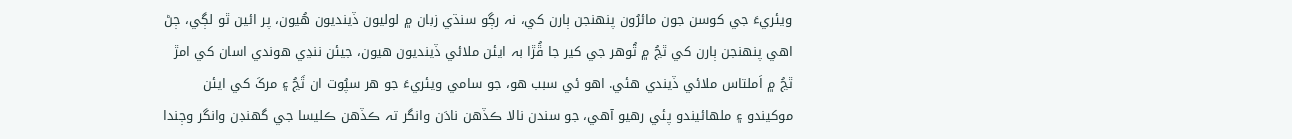ويئريءَ جي کوسن جون مائرُون پنھنجن ٻارن کي، نہ رڳو سنڌي زبان ۾ لوليون ڏينديون هُيون، پر ائين ٿو لڳي، ڄڻ اهي پنھنجن ٻارن کي ٿڃُ ۾ ٿُوهر جي کير جا ڦُڙا بہ ايئن ملائي ڏينديون هيون، جيئن ننڍي هوندي اسان کي امڙ ٿڃُ ۾ اَملتاس ملائي ڏيندي هئي. اهو ئي سبب هو، جو سامي ويئريءَ جو هر سپُوت ان ٿَڃُ ۽ مرکَ کي ايئن موکيندو ۽ ملهائيندو پئي رهيو آهي، جو سندن نالا ڪڏهن نادَن وانگر تہ ڪڏهن ڪليسا جي گهنڊن وانگر وڄندا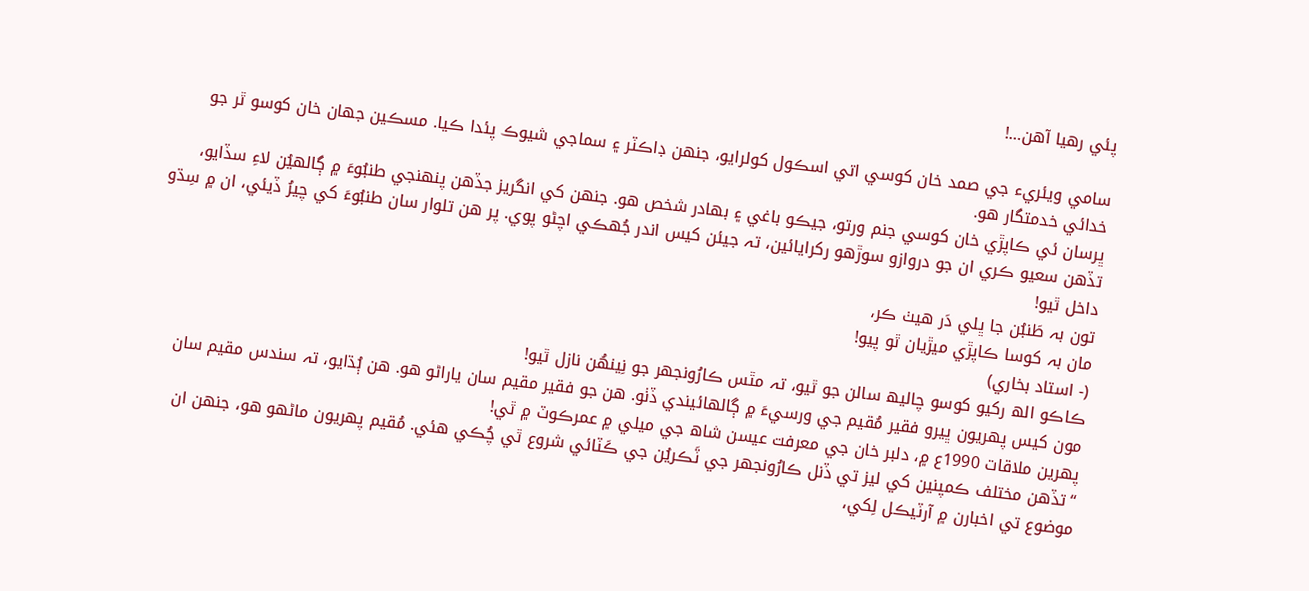پئي رهيا آهن…!

سامي ويئريء جي صمد خان کوسي اتي اسڪول کولرايو، جنھن ڊاڪٽر ۽ سماجي شيوڪ پئدا ڪيا. مسڪين جھان خان کوسو ٿر جو خدائي خدمتگار هو.
ڀرسان ئي ڪاپڙي خان کوسي جنم ورتو، جيڪو باغي ۽ بھادر شخص هو. جنھن کي انگريز جڏهن پنھنجي طنبُوءَ ۾ ڳالهيُن لاءِ سڏايو، تڏهن سعيو ڪري ان جو دروازو سوڙهو رکرايائين، تہ جيئن کيس اندر جُهڪي اچڻو پوي. پر هن تلوار سان طنبُوءَ کي چيرُ ڏيئي، ان ۾ سِڌو داخل ٿيو!
تون بہ طَنبُن جا ڀلي دَر هيٺ ڪر،
مان بہ کوسا ڪاپڙي ميڙيان ٿو پيو!
(- استاد بخاري)
ڪاڪو الھ رکيو کوسو چاليھ سالن جو ٿيو، تہ مٿس ڪارُونجهر جو نِينھُن نازل ٿيو!
مون کيس پھريون ڀيرو فقير مُقيم جي ورسيءَ ۾ ڳالهائيندي ڏٺو. هن جو فقير مقيم سان ياراڻو هو. هن ٻُڌايو، تہ سندس مقيم سان پھرين ملاقات 1990ع ۾، دلبر خان جي معرفت عيسن شاھ جي ميلي ۾ عمرڪوٽ ۾ ٿي!
“تڏهن مختلف ڪمپنين کي ليز تي ڏنل ڪارُونجهر جي ٽَڪريُن جي ڪَٽائي شروع ٿي چُڪي هئي. مُقيم پھريون ماڻهو هو، جنھن ان موضوع تي اخبارن ۾ آرٽيڪل لِکي،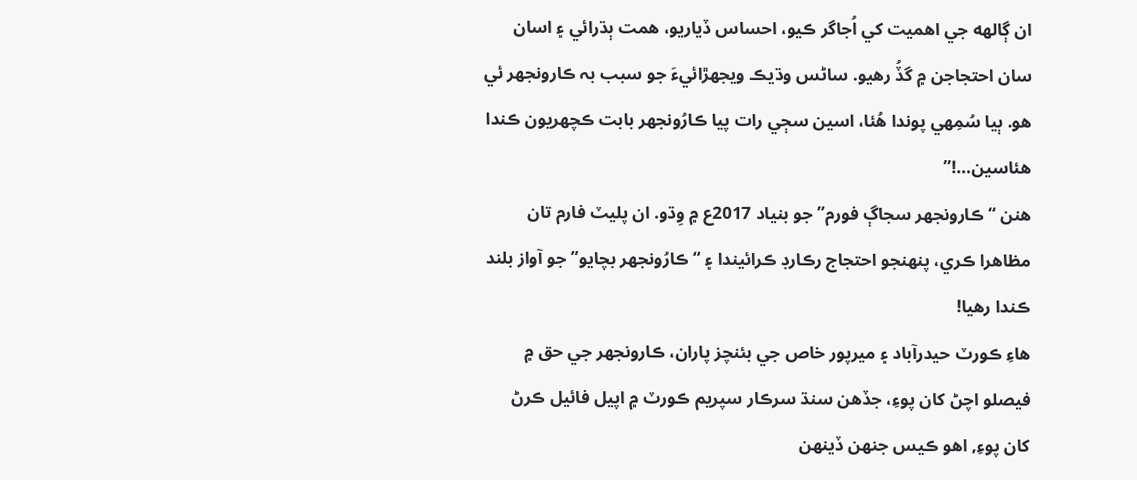ان ڳالهه جي اهميت کي اُجاگر ڪيو، احساس ڏياريو، همت ٻڌرائي ۽ اسان سان احتجاجن ۾ گڏُ رهيو. ساڻس وڌيڪ ويجهڙائيءَ جو سبب بہ ڪارونجهر ئي هو. ٻيا سُمِهي پوندا هُئا، اسين سڄي رات پيا ڪارُونجهر بابت ڪچھريون ڪندا هئاسين…!”
هنن “ڪارونجهر سجاڳ فورم” جو بنياد 2017ع ۾ وِڌو. ان پليٽ فارم تان مظاهرا ڪري، پنھنجو احتجاج رڪارڊ ڪرائيندا ۽ “ڪارُونجهر بچايو” جو آواز بلند ڪندا رهيا!
هاءِ ڪورٽ حيدرآباد ۽ ميرپور خاص جي بئنچز پاران، ڪارونجهر جي حق ۾ فيصلو اچڻ کان پوءِ، جڏهن سنڌ سرڪار سپريم ڪورٽ ۾ اپيل فائيل ڪرڻ کان پوءِ, اهو ڪيس جنھن ڏينھن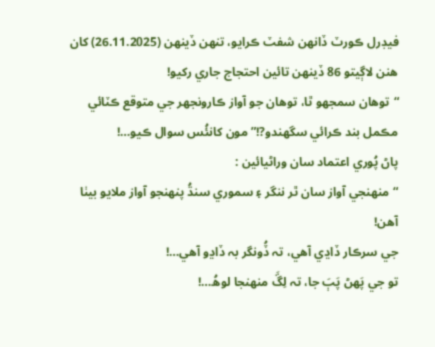فيڊرل ڪورٽ ڏانھن شفٽ ڪرايو، تنھن ڏينھن (26.11.2025) کان هنن لاڳيتو 86 ڏينھن تائين احتجاج جاري رکيو!
“توهان سمجهو ٿا، توهان جو آواز ڪارونجهر جي متوقع ڪٽائي مڪمل بند ڪرائي سگهندو?!” مون کانئُس سوال ڪيو…!
پاڻ پُوري اعتماد سان وراڻيائين :
“منھنجي آواز سان ٿر ننگر ۽ سموري سنڌُ پنھنجو آواز ملايو بيٺا آهن!
جي سرڪار ڏاڍي آهي، تہ ڏُونگر بہ ڏاڍو آهي…!
تو جي پَھڻ پَٻَ جا، تہ لِڱَ منھنجا لوھُ…!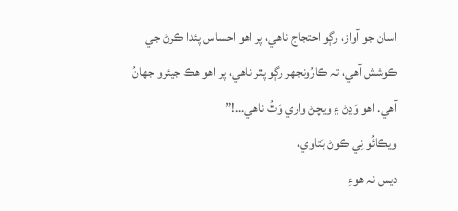اسان جو آواز، رڳو احتجاج ناهي، پر اهو احساس پئدا ڪرڻ جي ڪوشش آهي، تہ ڪارُونجهر رڳو پٿر ناهي، پر اهو هڪ جيئرو جھانُ آهي. اهو وَڍڻ ۽ ويچڻ واري وَٿُ ناهي…!”
ويڪائُو نِي ڪوڻ بَتاوي،
ديس نہ هوءِ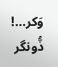وَکر…!
ڏُونگر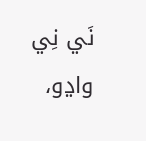نَي نِي واڍو،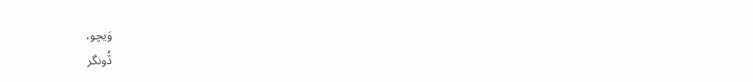وَيچو،
ڏُونگر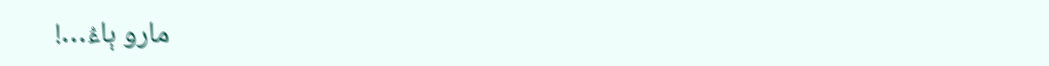مارو ٻاءُ…!